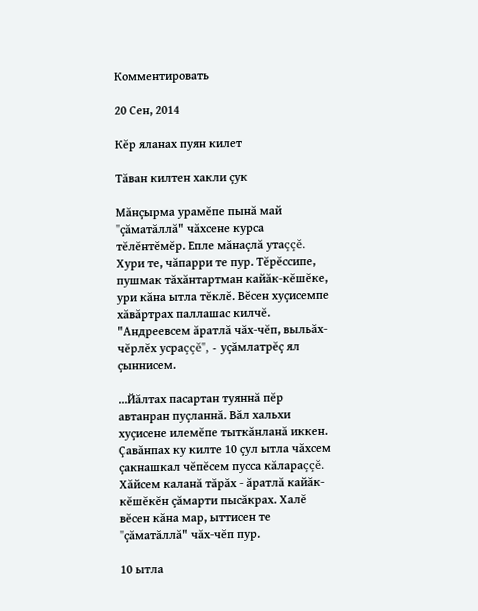Комментировать

20 Сен, 2014

Кĕр яланах пуян килет

Тăван килтен хакли çук

Мăнçырма урамĕпе пынă май "çăматăллă" чăхсене курса тĕлĕнтĕмĕр. Епле мăнаçлă утаççĕ. Хури те, чăпарри те пур. Тĕрĕссипе, пушмак тăхăнтартман кайăк-кĕшĕке, ури кăна ытла тĕклĕ. Вĕсен хуçисемпе хăвăртрах паллашас килчĕ. "Андреевсем ăратлă чăх-чĕп, выльăх-чĕрлĕх усраççĕ", - уçăмлатрĕç ял çыннисем.

...Йăлтах пасартан туяннă пĕр автанран пуçланнă. Вăл хальхи хуçисене илемĕпе тыткăнланă иккен. Çавăнпах ку килте 10 çул ытла чăхсем çакнашкал чĕпĕсем пусса кăлараççĕ. Хăйсем каланă тăрăх - ăратлă кайăк-кĕшĕкĕн çăмарти пысăкрах. Халĕ вĕсен кăна мар, ыттисен те "çăматăллă" чăх-чĕп пур.

10 ытла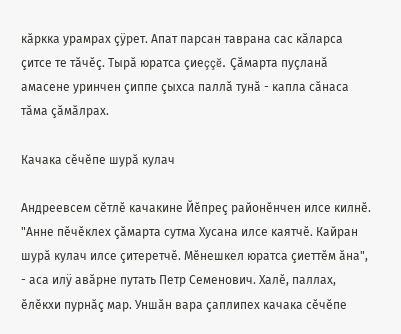кăркка урамрах çÿрет. Апат парсан таврана сас кăларса çитсе те тăчĕç. Тырă юратса çиеççĕ. Çăмарта пуçланă амасене уринчен çиппе çыхса паллă тунă - капла сăнаса тăма çăмăлрах.

Качака сĕчĕпе шурă кулач

Андреевсем сĕтлĕ качакине Йĕпреç районĕнчен илсе килнĕ. "Анне пĕчĕклех çăмарта сутма Хусана илсе каятчĕ. Кайран шурă кулач илсе çитеретчĕ. Мĕнешкел юратса çиеттĕм ăна", - аса илÿ авăрне путать Петр Семенович. Халĕ, паллах, ĕлĕкхи пурнăç мар. Уншăн вара çаплипех качака сĕчĕпе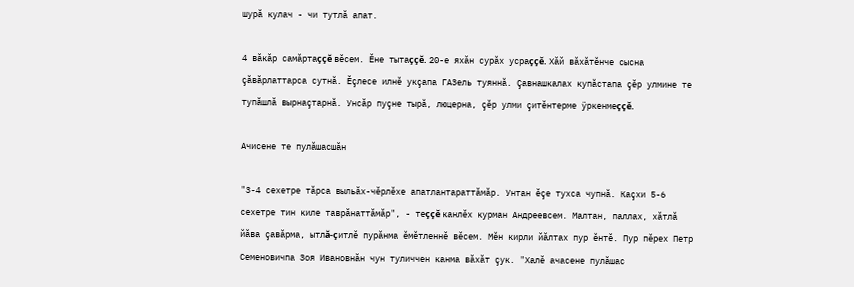шурă кулач - чи тутлă апат.

4 вăкăр самăртаççĕ вĕсем. Ĕне тытаççĕ. 20-е яхăн сурăх усраççĕ. Хăй вăхăтĕнче сысна çăвăрлаттарса сутнă. Ĕçлесе илнĕ укçапа ГАЗель туяннă. Çавнашкалах купăстапа çĕр улмине те тупăшлă вырнаçтарнă. Унсăр пуçне тырă, люцерна, çĕр улми çитĕнтерме ÿркенмеççĕ.

Ачисене те пулăшасшăн

"3-4 сехетре тăрса выльăх-чĕрлĕхе апатлантараттăмăр. Унтан ĕçе тухса чупнă. Каçхи 5-6 сехетре тин киле таврăнаттăмăр", - теççĕ канлĕх курман Андреевсем. Малтан, паллах, хăтлă йăва çавăрма, ытлă-çитлĕ пурăнма ĕмĕтленнĕ вĕсем. Мĕн кирли йăлтах пур ĕнтĕ. Пур пĕрех Петр Семеновичпа Зоя Ивановнăн чун туличчен канма вăхăт çук. "Халĕ ачасене пулăшас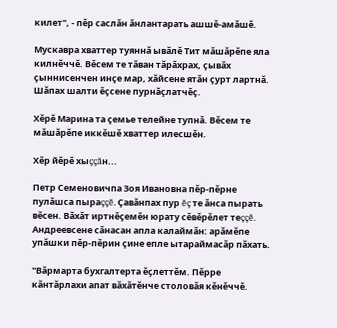килет", - пĕр саслăн ăнлантарать ашшĕ-амăшĕ.

Мускавра хваттер туяннă ывăлĕ Тит мăшăрĕпе яла килнĕччĕ. Вĕсем те тăван тăрăхрах, çывăх çыннисенчен инçе мар, хăйсене ятăн çурт лартнă. Шăпах шалти ĕçсене пурнăçлатчĕç.

Хĕрĕ Марина та çемье телейне тупнă. Вĕсем те мăшăрĕпе иккĕшĕ хваттер илесшĕн.

Хĕр йĕрĕ хыççăн...

Петр Семеновичпа Зоя Ивановна пĕр-пĕрне пулăшса пыраççĕ. Çавăнпах пур ĕç те ăнса пырать вĕсен. Вăхăт иртнĕçемĕн юрату сĕвĕрĕлет теççĕ. Андреевсене сăнасан апла калаймăн: арăмĕпе упăшки пĕр-пĕрин çине епле ытараймасăр пăхать.

"Вăрмарта бухгалтерта ĕçлеттĕм. Пĕрре кăнтăрлахи апат вăхăтĕнче столовăя кĕнĕччĕ.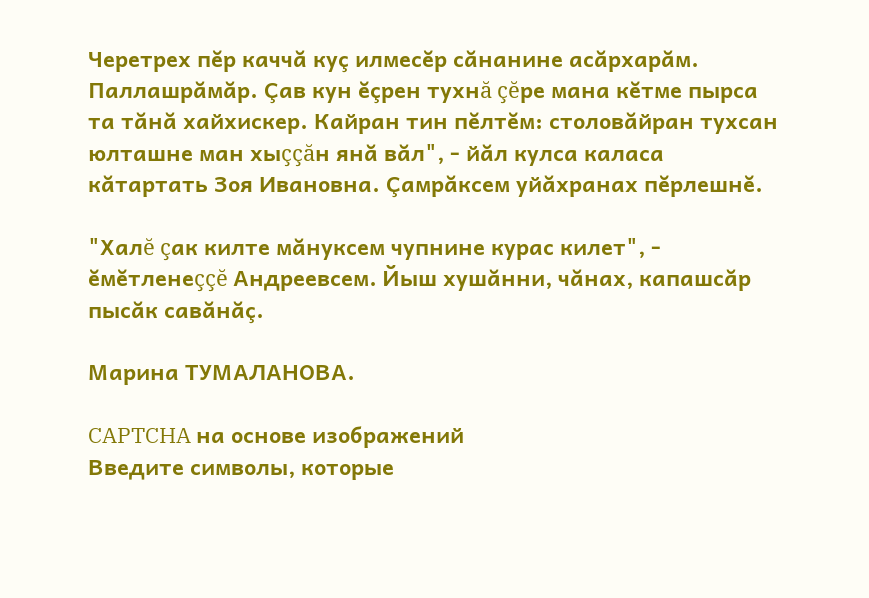Черетрех пĕр каччă куç илмесĕр сăнанине асăрхарăм. Паллашрăмăр. Çав кун ĕçрен тухнă çĕре мана кĕтме пырса та тăнă хайхискер. Кайран тин пĕлтĕм: столовăйран тухсан юлташне ман хыççăн янă вăл", - йăл кулса каласа кăтартать Зоя Ивановна. Çамрăксем уйăхранах пĕрлешнĕ.

"Халĕ çак килте мăнуксем чупнине курас килет", - ĕмĕтленеççĕ Андреевсем. Йыш хушăнни, чăнах, капашсăр пысăк савăнăç.

Марина ТУМАЛАНОВА.

CAPTCHA на основе изображений
Введите символы, которые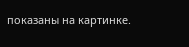показаны на картинке.